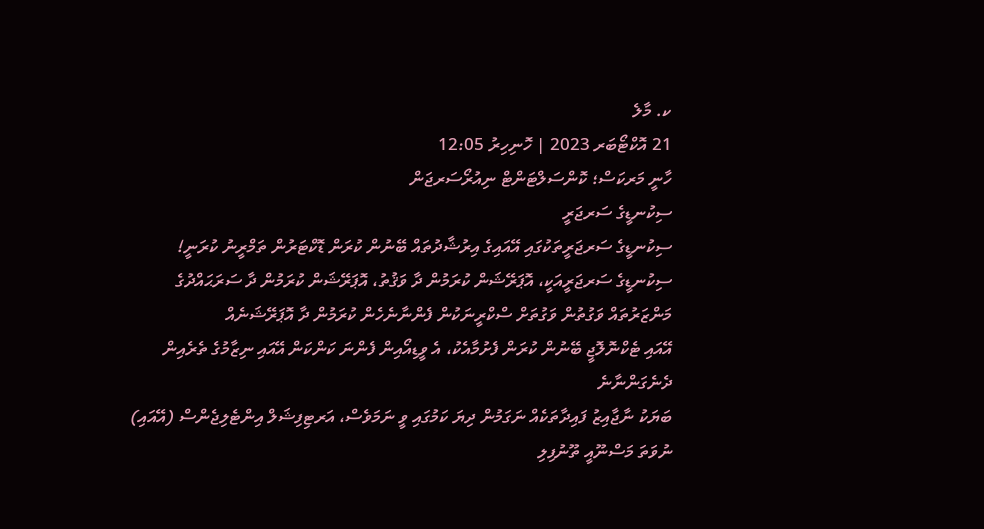ކ. މާލެ
21 އޮކްޓޯބަރ 2023 | ހޮނިހިރު 12:05
ހާނީ މަރކަސް؛ ކޮންސަލްޓަންޓް ނިއުރޯސަރޖަން
ސިކުނޑީގެ ސަރޖަރީ
ސިކުނޑީގެ ސަރޖަރީތަކުގައި އޭއައިގެ އިރުޝާދުތައް ބޭނުން ކުރަން ޑޮކްޓަރުން ތަމްރީނު ކުރަނީ!
ސިކުނޑީގެ ސަރޖަރީއަކީ، އޮޕަރޭޝަން ކުރަމުން ދާ ވަޤުތު، އޮޕަރޭޝަން ކުރަމުން ދާ ސަރަޙައްދުގެ މަންޒަރުތައް ވަގުތުން ވަގުތަށް ސްކްރީނަކުން ފެންނާނެހެން ކުރަމުން ދާ އޮޕަރޭޝަނެއް
އޭއައި ޓެކްނޮލޮޖީ ބޭނުން ކުރަން ފެށުމާއެކު، އެ ވީޑިއޯއިން ފެންނަ ކަންކަން އޭއައި ނިޒާމުގެ ތެރެއިން ދެނެގަންނާނެ
ބަޔަކު ނާޖާއިޒު ފައިދާތަކެއް ނަގަމުން ދިޔަ ކަމުގައި ވީ ނަމަވެސް، އަރޓިފިޝަލް އިންޓެލިޖެންސް (އޭއައި) ނުވަތަ މަސްނޫއީ ތޫނުފިލި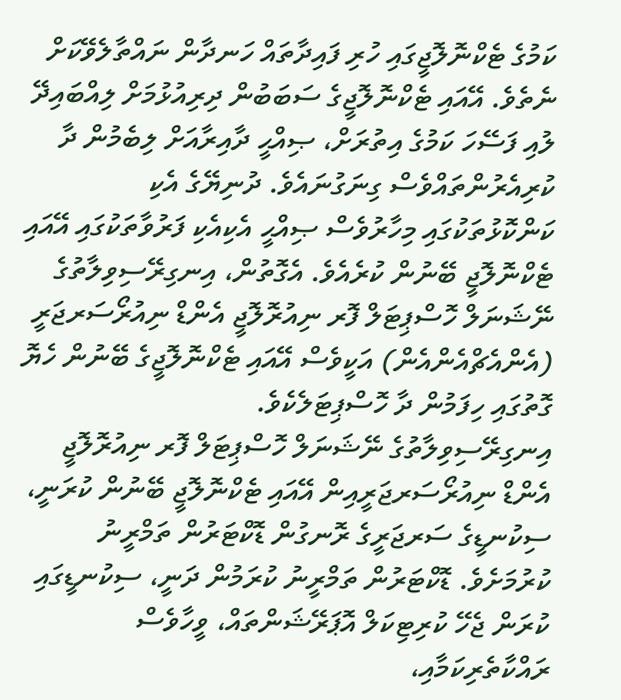ކަމުގެ ޓެކްނޮލޮޖީގައި ހުރި ފައިދާތައް ހަނދާން ނައްތާލެވޭކަށް ނެތެވެ. އޭއައި ޓެކްނޮލޮޖީގެ ސަބަބުން ދިރިއުޅުމަށް ލިއްބައިދޭ ލުއި ފަސޭހަ ކަމުގެ އިތުރަށް، ޞިއްޙީ ދާއިރާއަށް ލިބެމުން ދާ ކުރިއެރުންތައްވެސް ގިނަގުނައެވެ. ދުނިޔޭގެ އެކި ކަންކޮޅުތަކުގައި މިހާރުވެސް ޞިއްޙީ އެކިއެކި ފަރުވާތަކުގައި އޭއައި ޓެކްނޮލޮޖީ ބޭނުން ކުރެއެވެ. އެގޮތުން، އިނގިރޭސިވިލާތުގެ ނޭޝަނަލް ހޮސްޕިޓަލް ފޮރ ނިއުރޮލޮޖީ އެންޑް ނިއުރޯސަރޖަރީ (އެންއެޗްއެންއެން) އަކީވެސް އޭއައި ޓެކްނޮލޮޖީގެ ބޭނުން ހެޔޮ ގޮތުގައި ހިފަމުން ދާ ހޮސްޕިޓަލެކެވެ.
އިނގިރޭސިވިލާތުގެ ނޭޝަނަލް ހޮސްޕިޓަލް ފޮރ ނިއުރޮލޮޖީ އެންޑް ނިއުރޯސަރޖަރީއިން އޭއައި ޓެކްނޮލޮޖީ ބޭނުން ކުރަނީ، ސިކުނޑީގެ ސަރޖަރީގެ ރޮނގުން ޑޮކްޓަރުން ތަމްރީނު ކުރުމަށެވެ. ޑޮކްޓަރުން ތަމްރީނު ކުރަމުން ދަނީ، ސިކުނޑީގައި ކުރަން ޖެހޭ ކުރިޓިކަލް އޮޕަރޭޝަންތައް، ވީހާވެސް ރައްކާތެރިކަމާއި،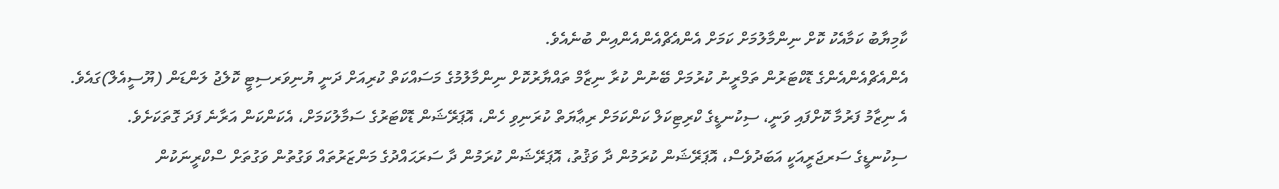ކާމިޔާބު ކަމާއެކު ކޮށް ނިންމާލުމަށް ކަމަށް އެންއެޗްއެންއެންއިން ބުނެއެވެ.
އެންއެޗްއެންއެންގެ ޑޮކްޓަރުން ތަމްރީނު ކުރުމަށް ބޭނުން ކުރާ ނިޒާމް ތައްޔާރުކޮށް ނިންމާލުމުގެ މަސައްކަތް ކުރިއަށް ދަނީ ޔުނިވަރސިޓީ ކޮލެޖު ލަންޑަން (ޔޫސީއެލް)ގައެވެ. އެ ނިޒާމު ފަރުމާ ކޮށްފައި ވަނީ، ސިކުނޑީގެ ކްރިޓިކަލް ކަންކަމަށް ރިޢާޔަތް ކުރަނިވި ހެން، އޮޕަރޭޝަން ޑޮކްޓަރުގެ ސަމާލުކަމަށް، އެކަންކަން އަރާނެ ފަދަ ގޮތަކަށެވެ.
ސިކުނޑީގެ ސަރޖަރީއަކީ އަބަދުވެސް، އޮޕަރޭޝަން ކުރަމުން ދާ ވަޤުތު، އޮޕަރޭޝަން ކުރަމުން ދާ ސަރަޙައްދުގެ މަންޒަރުތައް ވަގުތުން ވަގުތަށް ސްކްރީނަކުން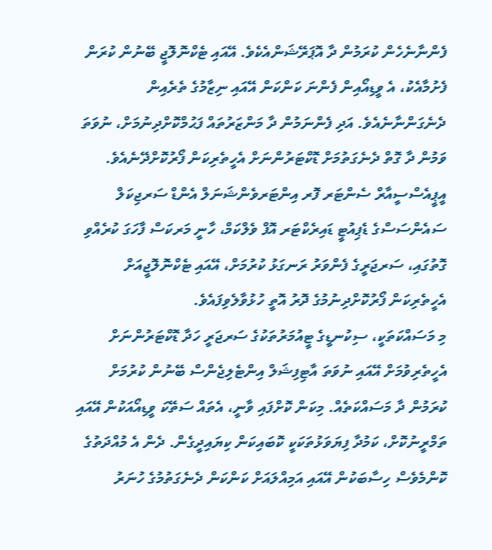ފެންނާނެހެން ކުރަމުން ދާ އޮޕަރޭޝަންއެކެވެ. އޭއައި ޓެކްނޮލޮޖީ ބޭނުން ކުރަން ފެށުމާއެކު، އެ ވީޑިއޯއިން ފެންނަ ކަންކަން އޭއައި ނިޒާމުގެ ތެރެއިން ދެނެގަންނާނެއެވެ. އަދި ފެންނަމުން ދާ މަންޒަރުތައް ފަޙުމްކޮށްދިނުމަށް، ނުވަތަ ވަމުން ދާ ގޮތް ދެނެގަތުމަށް ޑޮކްޓަރުންނަށް އެހީތެރިކަން ފޯރުކޮށްދޭނެއެވެ.
އީޕީއެސްސީއާރް ސެންޓަރ ފޮރ އިންޓަރވެންޝަނަލް އެންޑް ސަރޖިކަލް ސައެންސަސްގެ ޑެޕިއުޓީ ޑައިރެކްޓަރ އޮފް ވެލްކަމް، ހާނީ މަރކަސް ފާހަގަ ކުރެއްވި ގޮތުގައި، ސަރޖަރީގެ ފެންވަރު ރަނގަޅު ކުރުމަށް، އޭއައި ޓެކްނޮލޮޖީއަށް އެހީތެރިކަން ފޯރުކޮށްދިނުމުގެ ދޮރު އޮތީ ހުޅުވާލެވިފައެވެ.
މި މަސައްކަތަކީ، ސިކުނޑީގެ ޓީއުމަރުތަކުގެ ސަރޖަރީ ހަދާ ޑޮކްޓަރުންނަށް އެހީތެރިވުމަށް އޭއައި ނުވަތަ އާޓިފިޝަލް އިންޓެލިޖެންސް ބޭނުން ކުރުމަށް ކުރަމުން ދާ މަސައްކަތެއް. މިކަން ކޮށްފައި ވާނީ، އެތައް ސަތޭކަ ވީޑިއޯއަކުން އޭއައި ތަމްރީނުކޮށް، ކަމުދާ ފިޔަވަޅުތަކަކީ ކޮބައިކަން ކިޔައިދީގެން. ދެން އެ މުއްދަތުގެ ކޮންމެވެސް ހިސާބަކުން އޭއައި އަމިއްލައަށް ކަންކަން ދެނެގަތުމުގެ ހުނަރު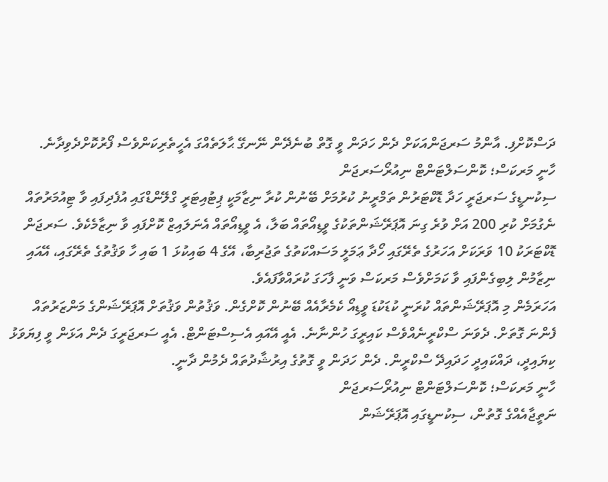ދަސްކޮށްފި. އާންމު ސަރޖަންއަކަށް ދެން ހަދަން ވީ ގޮތް ބުނެދޭން ނޭނގޭ ޙާލަތެއްގަ އެހީތެރިކަންވެސް ފޯރުކޮށްދެވިދާނެ.
ހާނީ މަރކަސް؛ ކޮންސަލްޓަންޓް ނިއުރޯސަރޖަން
ސިކުނޑީގެ ސަރޖަރީ ހަދާ ޑޮކްޓަރުން ތަމްރީނު ކުރުމަށް ބޭނުން ކުރާ ނިޒާމަކީ ޕިޓުއިޓަރީ ގްލޭންޑްގައި އުފެދިފައި ވާ ޓިއުމަރުތައް ނެގުމަށް ކުރި 200 އަށް ވުރެ ގިނަ އޮޕަރޭޝަންތަކުގެ ވީޑިއޯތައް ބަލާ، އެ ވީޑިއޯތައް އެނަލައިޒް ކޮށްފައި ވާ ނިޒާމެކެވެ. ސަރޖަން ޑޮކްޓަރަކު 10 ވަރަކަށް އަހަރުގެ ތެރޭގައި ހޯދާ ޢަމަލީ މަސައްކަތުގެ ތަޖުރިބާ، އޭގެ 4 ބައިކުޅަ 1 ބައި ހާ ވަޤުތުގެ ތެރޭގައި، އޭއައި ނިޒާމުން ލިބިގެންފައި ވާ ކަމަށްވެސް މަރކަސް ވަނީ ފާހަގަ ކުރައްވާފައެވެ.
އަހަރަމެން މި އޮޕަރޭޝަންތައް ކުރަނީ ކުޑަކުޑަ ވީޑިއޯ ކެމެރާއެއް ބޭނުން ކޮށްގެން. ވަޤުތުން ވަޤުތަށް އޮޕަރޭޝަންގެ މަންޒަރުތައް ފެންނަ ގޮތަށް. ދެވަނަ ސްކްރީނެއްވެސް ކައިރީގަ ހުންނާނެ. އެއީ އޭއައި އެސިސްޓަންޓް. އެއީ ސަރޖަރީގަ ދެން އަޅަން ވީ ފިޔަވަޅު ކިޔައިދީ، ދައްކައިދީ ހަދައިދޭ ސްކްރީން. ދެން ހަދަން ވީ ގޮތުގެ އިރުޝާދުތައް ދެމުން ދާނީ.
ހާނީ މަރކަސް؛ ކޮންސަލްޓަންޓް ނިއުރޯސަރޖަން
ނަތީޖާއެއްގެ ގޮތުން، ސިކުނޑީގައި އޮޕަރޭޝަން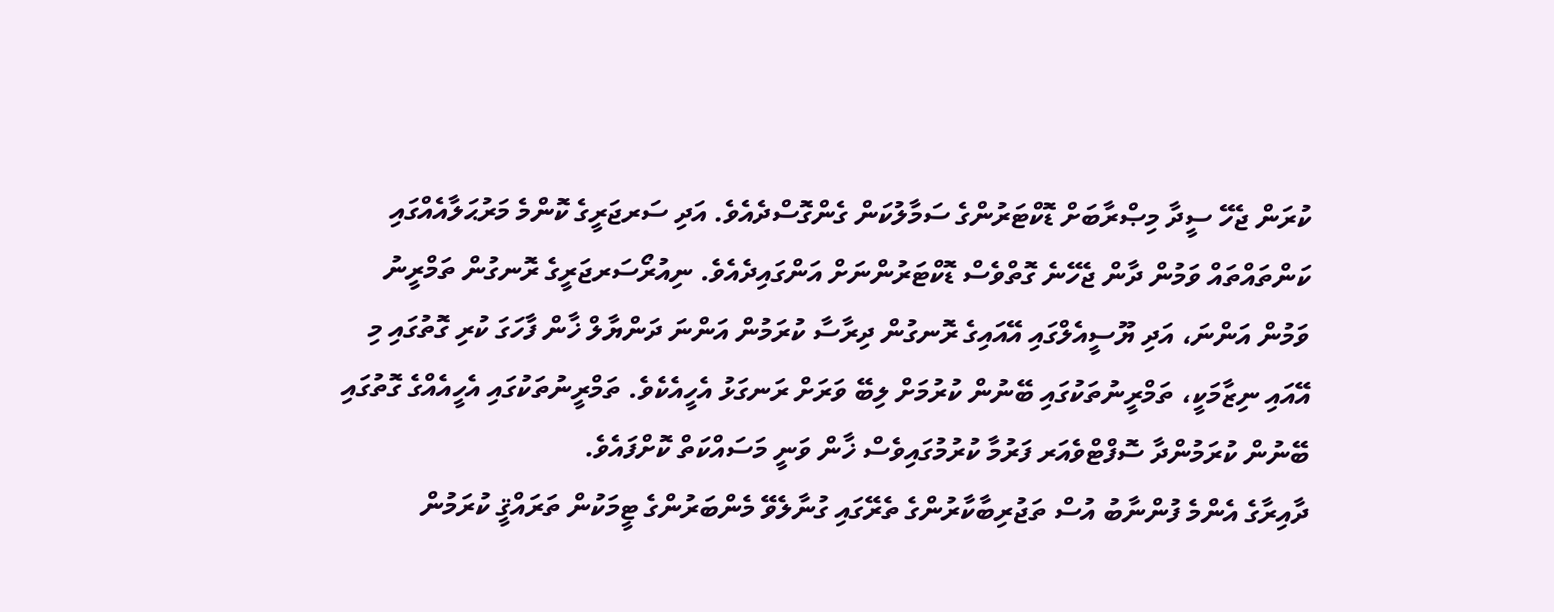ކުރަން ޖެހޭ ސީދާ މިޞްރާބަށް ޑޮކްޓަރުންގެ ސަމާލުކަން ގެންގޮސްދެއެވެ. އަދި ސަރޖަރީގެ ކޮންމެ މަރުޙަލާއެއްގައި ކަންތައްތައް ވަމުން ދާން ޖެހޭނެ ގޮތްވެސް ޑޮކްޓަރުންނަށް އަންގައިދެއެވެ. ނިއުރޯސަރޖަރީގެ ރޮނގުން ތަމްރީނު ވަމުން އަންނަ، އަދި ޔޫސީއެލްގައި އޭއައިގެ ރޮނގުން ދިރާސާ ކުރަމުން އަންނަ ދަންޔާލް ޚާން ފާހަގަ ކުރި ގޮތުގައި މި އޭއައި ނިޒާމަކީ، ތަމްރީނުތަކުގައި ބޭނުން ކުރުމަށް ލިބޭ ވަރަށް ރަނގަޅު އެހީއެކެވެ. ތަމްރީނުތަކުގައި އެހީއެއްގެ ގޮތުގައި ބޭނުން ކުރަމުންދާ ސޮފްޓްވެއަރ ފަރުމާ ކުރުމުގައިވެސް ޚާން ވަނީ މަސައްކަތް ކޮށްފައެވެ.
ދާއިރާގެ އެންމެ ފުންނާބު އުސް ތަޖުރިބާކާރުންގެ ތެރޭގައި ގުނާލެވޭ މެންބަރުންގެ ޓީމަކުން ތަރައްޤީ ކުރަމުން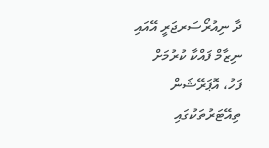ދާ ނިއުރޯސަރޖަރީ އޭއައި ނިޒާމް ފައްކާ ކުރުމަށް ފަހު، އޮޕަރޭޝަން ތިއޭޓަރުތަކުގައި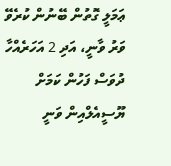ޢަމަލީ ގޮތުން ބޭނުން ކުރެވޭ ވަރު ވާނީ، އަދި 2 އަހަރެއްހާ ދުވަސް ފަހުން ކަމަށް ޔޫސީއެލްއިން ވަނީ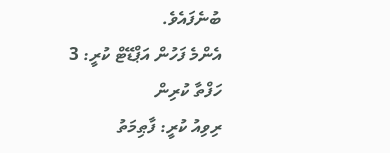ބުނެފައެވެ.
އެންމެ ފަހުން އަޕްޑޭޓް ކުރީ: 3 ހަފްތާ ކުރިން
ރިވިއު ކުރީ: ފާޠިމަތު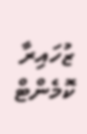ޒުހައިރާ
ކޮމެންޓް